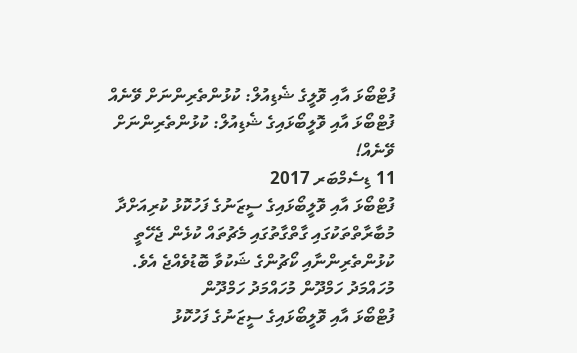ފުޓްބޯޅަ އާއި ވޮލީގެ ޝެޑިއުލް: ކުޅުންތެރިންނަށް ވޭނެއް
ފުޓްބޯޅަ އާއި ވޮލީބޯޅައިގެ ޝެޑިއުލް: ކުޅުންތެރިންނަށް ވޭނެއް!
11 ޑިސެމްބަރ 2017
ފުޓްބޯޅަ އާއި ވޮލީބޯޅައިގެ ސީޒަނުގެ ފަހުކޮޅު ކުރިއަށްދާ މުބާރާތްތަކުގައި ގާތްގާތުގައި މެޗުތައް ކުޅެން ޖެހޭތީ ކުޅުންތެރިންނާއި ކޯޗުންގެ ޝަކުވާ ބޮޑުވެއްޖެ އެވެ.
މުހައްމަދު ހަމްދޫން މުހައްމަދު ހަމްދޫން
ފުޓްބޯޅަ އާއި ވޮލީބޯޅައިގެ ސީޒަނުގެ ފަހުކޮޅު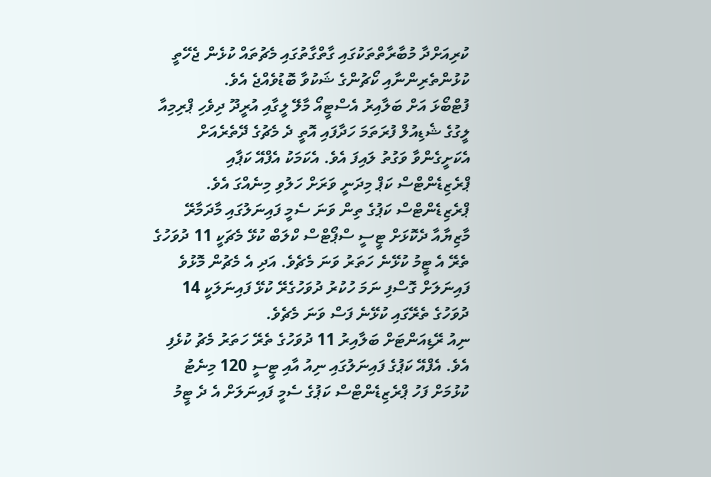ކުރިއަށްދާ މުބާރާތްތަކުގައި ގާތްގާތުގައި މެޗުތައް ކުޅެން ޖެހޭތީ ކުޅުންތެރިންނާއި ކޯޗުންގެ ޝަކުވާ ބޮޑުވެއްޖެ އެވެ.
ފުޓްބޯޅަ އަށް ބަލާއިރު އެސްޓީއޯ މާލޭ ލީގާއި އުރީދޫ ދިވެހި ޕްރިމިއާ ލީގުގެ ޝެޑިއުލް ފުރަތަމަ ހަދާފައި އޮތީ ދެ މެޗުގެ ދޭތެރެއަށް އެކަށީގެންވާ ވަގުތު ލައިފަ އެވެ. އެކަމަކު އެފްއޭ ކަޕާއި ޕްރެޒިޑެންޓްސް ކަޕް މިދަނީ ވަރަށް ހަލުވި މިނެއްގަ އެވެ.
ޕްރެޒިޑެންޓްސް ކަޕުގެ ތިން ވަނަ ސެމީ ފައިނަލުގައި މާދަމާރޭ މާޒިޔާއާ ދެކޮޅަށް ޓީސީ ސްޕޯޓްސް ކްލަބް ކުޅޭ މެޗަކީ 11 ދުވަހުގެ ތެރޭ އެ ޓީމު ކުޅޭނެ ހަތަރު ވަނަ މެޗެވެ. އަދި އެ މެޗުން މޮޅުވެ ފައިނަލަށް ގޮސްފި ނަމަ ހުކުރު ދުވަހުގެރޭ ކުޅޭ ފައިނަލަކީ 14 ދުވަހުގެ ތެރޭގައި ކުޅޭނެ ފަސް ވަނަ މެޗެވެ.
ނިއު ރޭޑިއަންޓަށް ބަލާއިރު 11 ދުވަހުގެ ތެރޭ ހަތަރު މެޗު ކުޅެފި އެވެ. އެފްއޭ ކަޕުގެ ފައިނަލުގައި ނިއު އާއި ޓީސީ 120 މިނެޓު ކުޅުމަށް ފަހު ޕްރެޒިޑެންޓްސް ކަޕުގެ ސެމީ ފައިނަލަށް އެ ދެ ޓީމު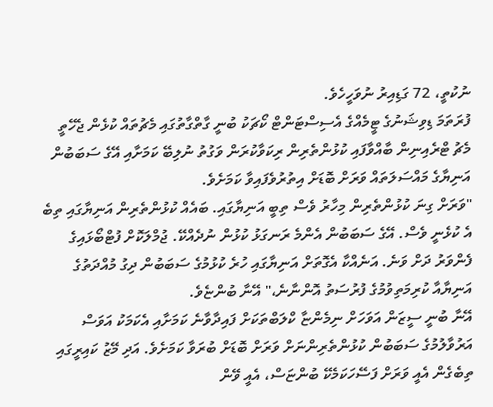ނުކުތީ، 72 ގަޑިއިރު ނުވަހީހެވެ.
ފުރަތަމަ ޑިވިޝަނުގެ ޓީމެއްގެ އެސިސްޓަންޓް ކޯޗަކު ބުނީ ގާތްގާތުގައި މެޗުތައް ކުޅެން ޖެހޭތީ މެޗު ޓްރެއިނިން ބާއްވާފައި ކުޅުންތެރިން ރިކަވާކުރަން ވަގުތު ނުލިބޭ ކަމަށާއި އޭގެ ސަބަބުން އަނިޔާގެ މައްސަލަތައް ވަރަށް ބޮޑަށް އިތުރުވެފައިވާ ކަމަށެވެ.
"ވަރަށް ގިނަ ކުޅުންތެރިން މިހާރު ވެސް ތިބީ އަނިޔާގައި. ބައެއް ކުޅުންތެރިން އަނިޔާގައި ތިބެ އެ ކުޅެނީ ވެސް. އޭގެ ސަބަބުން އެންމެ ރަނގަޅު ކުޅުން ނުދެއްކޭ. ޖުމްލަކޮށް ފުޓްބޯޅައިގެ ފެންވަރު ދަށް ވަނެ. އަނެއްކާ އެގޮތަށް އަނިޔާގައި ހުރެ ކުޅުމުގެ ސަބަބުން ދިގު މުއްދަތުގެ އަނިޔާއާ ކުރިމަތިވުމުގެ ފުރުސަތު އޮންނާނެ،" އޭނާ ބުންޏެވެ.
އޭނާ ބުނީ ސީޒަން އަވަހަށް ނިމެންޏާ ކްލަބްތަކަށް ފައިދާވާނެ ކަމަށާއި އެކަމަކު އަވަސް އަރުވާލުމުގެ ސަބަބުން ކުޅުންތެރިންނަށް ވަރަށް ބޮޑަށް ބުރަވާ ކަމަށެވެ. އަދި މޭޒު ކައިރީގައި ތިބެގެން އެއީ ވަރަށް ފަސޭހަކަމެކޭ ބުންޏަސް، އެއީ ވޭން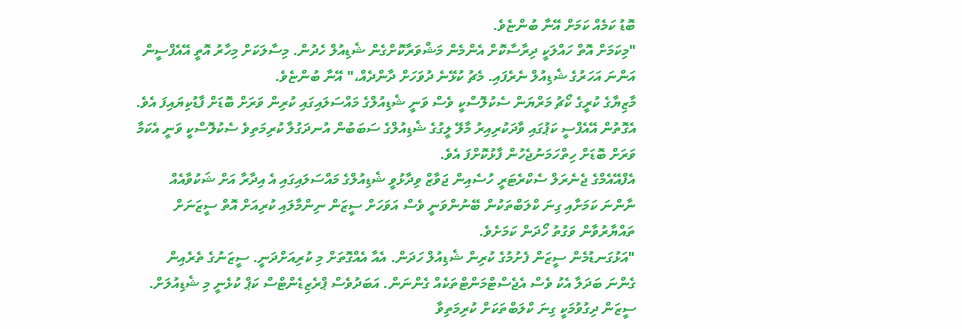ބޮޑު ކަމެއް ކަމަށް އޭނާ ބުންޏެވެ.
"މިކަމަށް އޮތް ހައްލަކީ ދިރާސާކޮށް އެންމެން މަޝްވަރާކޮށްގެން ޝެޑިއުލް ހެދުން. މިސާލަކަށް މިހާރު އޮތީ އޭއެފްސީން އަންނަ އަހަރުގެ ޝެޑިއުލް ނެރެފައި. މެޗު ކުޅޭނެ ދުވަހަށް ދާންދެއް،" އޭނާ ބުންޏެވެ.
މާޒިޔާގެ ކުރީގެ ކޯޗު މަރްޔަން ސެކުލޮސްކީ ވެސް ވަނީ ޝެޑިއުލްގެ މައްސަލައިގައި ކުރިން ވަރަށް ބޮޑަށް ފާޑުކިޔައިފަ އެވެ. އެގޮތުން އޭއެފްސީ ކަޕުގައި ވާދަކުރިއިރު މާލޭ ލީގުގެ ޝެޑިއުލްގެ ސަބަބުން އުނދަގުލާ ކުރިމަތިވެ ސެކުލޮސްކީ ވަނީ އެކަމާ ވަރަށް ބޮޑަށް ހިތްހަމަނުޖެހުން ފާޅުކޮށްފަ އެވެ.
އެފްއޭއެމްގެ ޖެނެރަލް ސެކްރެޓަރީ ހުސެއިން ޖަވާޒް ވިދާޅުވީ ޝެޑިއުލްގެ މައްސަލައިގައި އެ އިދާރާ އަށް ޝަކުވާއެއް ނާންނަ ކަމަށާއި ގިނަ ކްލަބްތަކުން ބޭނުންވަނީ ވެސް އަވަހަށް ސީޒަން ނިންމާލައި ކުރިއަށް އޮތް ސީޒަނަށް ތައްޔާރުވާން ވަގުތު ހޯދަން ކަމަށެވެ.
"އަޅުގަނޑުމެން ސީޒަން ފެށުމުގެ ކުރިން ޝެޑިއުލް ހަދަން. އެއާ އެއްގޮތަށް މި ކުރިއަށްދަނީ. ސީޒަނުގެ ތެރެއިން ގެންނަ ބަދަލާ އެކު ވެސް އެޖެސްޓްމަންޓްތަކެއް ގެންނަން. އަބަދުވެސް ޕްރެޒިޑެންޓްސް ކަޕް ކުޅެނީ މި ޝެޑިއުލަށް. ސީޒަން ދިގުވުމަކީ ގިނަ ކްލަބްތަކަށް ކުރިމަތިވާ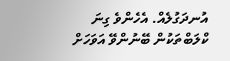އުނދަގުލެއް. އެހެންވެ ގިނަ ކްލަބްތަކުން ބޭނުންވޭ އަވަހަށް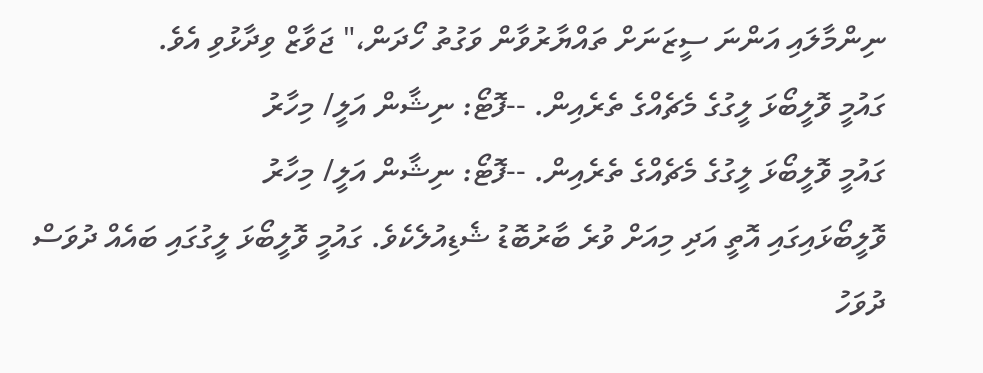ނިންމާލައި އަންނަ ސީޒަނަށް ތައްޔާރުވާން ވަގުތު ހޯދަން،" ޖަވާޒް ވިދާޅުވި އެވެ.
ގައުމީ ވޮލީބޯޅަ ލީގުގެ މެޗެއްގެ ތެރެއިން. --ފޮޓޯ: ނިޝާން އަލީ/ މިހާރު
ގައުމީ ވޮލީބޯޅަ ލީގުގެ މެޗެއްގެ ތެރެއިން. --ފޮޓޯ: ނިޝާން އަލީ/ މިހާރު
ވޮލީބޯޅައިގައި އޮތީ އަދި މިއަށް ވުރެ ބާރުބޮޑު ޝެޑިއުލެކެވެ. ގައުމީ ވޮލީބޯޅަ ލީގުގައި ބައެއް ދުވަސް ދުވަހު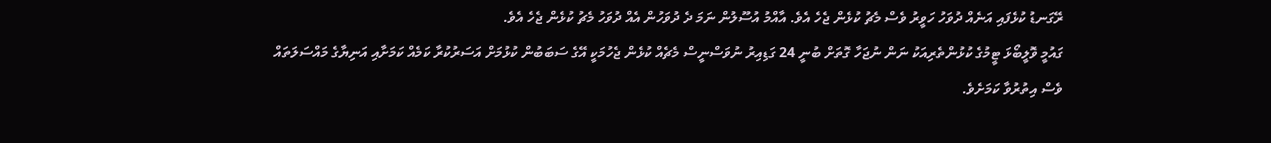ރޭގަނޑު ކުޅެފައި އަނެއް ދުވަހު ހަވީރު ވެސް މެޗު ކުޅެން ޖެހެ އެވެ. އާއްމު އުސޫލުން ނަމަ ދެ ދުވަހުން އެއް ދުވަހު މެޗު ކުޅެން ޖެހެ އެވެ.
ގައުމީ ވޮލީބޯޅަ ޓީމުގެ ކުޅުންތެރިއަކު ނަން ނުޖަހާ ގޮތަށް ބުނީ 24 ގަޑިއިރު ނުވަސްނީސް މެޗެއް ކުޅެން ޖެހުމަކީ އޭގެ ސަބަބުން ކުޅުމަށް އަސަރުކުރާ ކަމެއް ކަމަށާއި އަނިޔާގެ މައްސަލަތައް ވެސް އިތުރުވާ ކަމަށެވެ.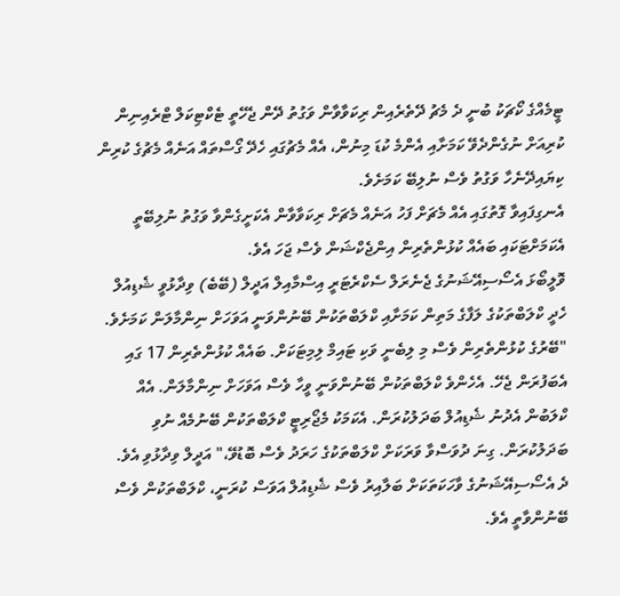ޓީމެއްގެ ކޯޗަކު ބުނީ ދެ މެޗު ދޭތެރެއިން ރިކަވާވާން ވަގުތު ދޭން ޖެހޭތީ ޓެކްޓިކަލް ޓްރެއިނިން ކުރިއަށް ނުގެންދެވޭ ކަމަށާއި އެންމެ ކުޑަ މިނުން، އެއް މެޗުގައި ހެދޭ ގޯސްތައް އަނެއް މެޗުގެ ކުރިން ކިޔައިދޭނެހާ ވަގުތު ވެސް ނުލިބޭ ކަމަށެވެ.
އެނގިފައިވާ ގޮތުގައި އެއް މެޗަށް ފަހު އަނެއް މެޗަށް ރިކަވާވާން އެކަށީގެންވާ ވަގުތު ނުލިބޭތީ އެކަމަށްޓަކައި ބައެއް ކުޅުންތެރިން އިންޖެކްޝަން ވެސް ޖަހަ އެވެ.
ވޮލީބޯޅަ އެސޯސިއޭޝަނުގެ ޖެނެރަލް ސެކްރެޓަރީ އިސްމާއިލް އަދީލް (ބޭބެ) ވިދާޅުވީ ޝެޑިއުލް ހެދީ ކްލަބްތަކުގެ ލަފާގެ މަތިން ކަމަށާއި ކްލަބްތަކުން ބޭނުންވަނީ އަވަހަށް ނިންމާލަން ކަމަށެވެ.
"ބޭރުގެ ކުޅުންތެރިން ވެސް މި ލިބެނީ ވަކި ޓައިމް ލިމިޓަކަށް. ބައެއް ކުޅުންތެރިން 17 ގައި އެބަފުރަން ޖެހޭ. އެހެންވެ ކްލަބްތަކުން ބޭނުންވަނީ ވީހާ ވެސް އަވަހަށް ނިންމާލަން. އެއް ކްލަބުން އެދުނު ޝެޑިއުލް ބަދަލުކުރަން. އެކަމަކު މެޖޯރިޓީ ކްލަބްތަކުން ބޭނުމެއް ނުވި ބަދަލުކުރަން. ގިނަ ދުވަސްވާ ވަރަކަށް ކްލަބްތަކުގެ ހަރަދު ވެސް ބޮޑުވޭ،" އަދީލް ވިދާޅުވި އެވެ.
ދެ އެސޯސިއޭޝަނުގެ ވާހަކަތަކަށް ބަލާއިރު ވެސް ޝެޑިއުލް އަވަސް ކުރަނީ، ކްލަބްތަކުން ވެސް ބޭނުންވާތީ އެވެ.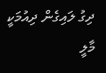ދިގު ލައިގެން ދިއުމަކީ މާލީ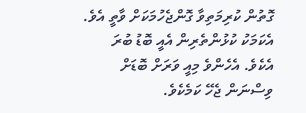ގޮތުން ކުރިމަތިވާ ގޮންޖެހުމަކަށް ވާތީ އެވެ. އެކަމަކު ކުޅުންތެރިން އެއީ ބޮޑު ބުރަ އެކެވެ. އެހެންވެ މިއީ ވަރަށް ބޮޑަށް ވިސްނަން ޖެހޭ ކަމެކެވެ.